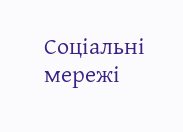Соціальні мережі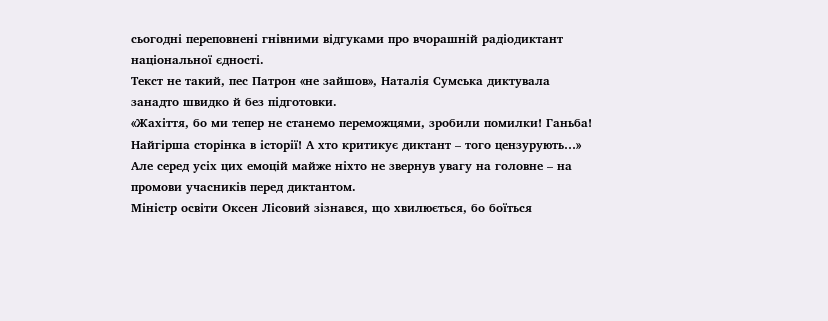сьогодні переповнені гнівними відгуками про вчорашній радіодиктант національної єдності.
Текст не такий, пес Патрон «не зайшов», Наталія Сумська диктувала занадто швидко й без підготовки.
«Жахіття, бо ми тепер не станемо переможцями, зробили помилки! Ганьба! Найгірша сторінка в історії! А хто критикує диктант – того цензурують…»
Але серед усіх цих емоцій майже ніхто не звернув увагу на головне – на промови учасників перед диктантом.
Міністр освіти Оксен Лісовий зізнався, що хвилюється, бо боїться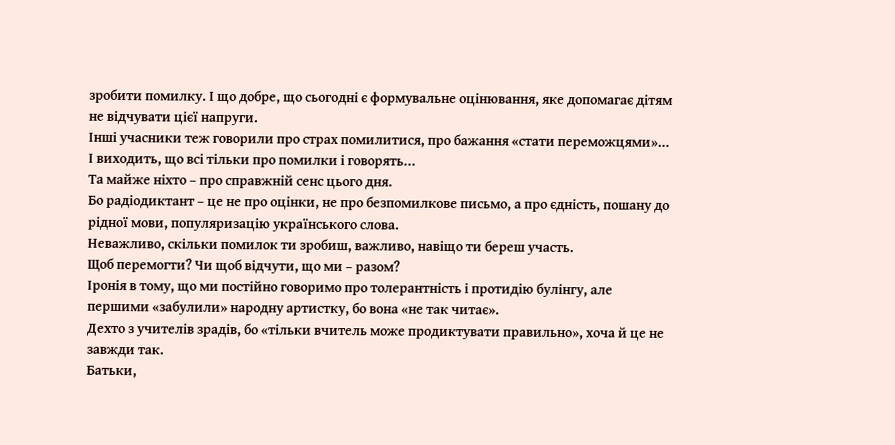зробити помилку. І що добре, що сьогодні є формувальне оцінювання, яке допомагає дітям не відчувати цієї напруги.
Інші учасники теж говорили про страх помилитися, про бажання «стати переможцями»…
І виходить, що всі тільки про помилки і говорять...
Та майже ніхто – про справжній сенс цього дня.
Бо радіодиктант – це не про оцінки, не про безпомилкове письмо, а про єдність, пошану до рідної мови, популяризацію українського слова.
Неважливо, скільки помилок ти зробиш, важливо, навіщо ти береш участь.
Щоб перемогти? Чи щоб відчути, що ми – разом?
Іронія в тому, що ми постійно говоримо про толерантність і протидію булінгу, але першими «забулили» народну артистку, бо вона «не так читає».
Дехто з учителів зрадів, бо «тільки вчитель може продиктувати правильно», хоча й це не завжди так.
Батьки,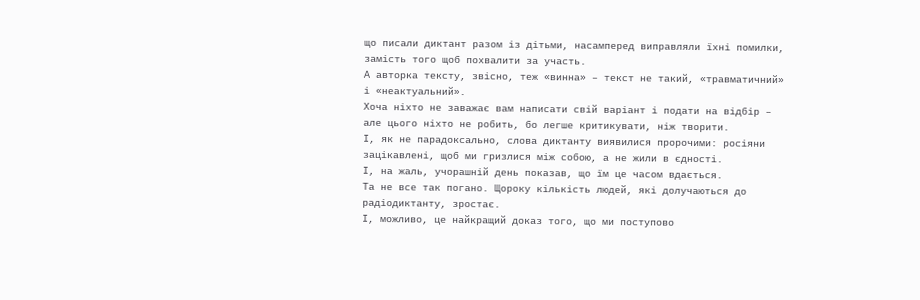що писали диктант разом із дітьми, насамперед виправляли їхні помилки, замість того щоб похвалити за участь.
А авторка тексту, звісно, теж «винна» – текст не такий, «травматичний» і «неактуальний».
Хоча ніхто не заважає вам написати свій варіант і подати на відбір – але цього ніхто не робить, бо легше критикувати, ніж творити.
І, як не парадоксально, слова диктанту виявилися пророчими: росіяни зацікавлені, щоб ми гризлися між собою, а не жили в єдності.
І, на жаль, учорашній день показав, що їм це часом вдається.
Та не все так погано. Щороку кількість людей, які долучаються до радіодиктанту, зростає.
І, можливо, це найкращий доказ того, що ми поступово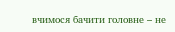вчимося бачити головне – не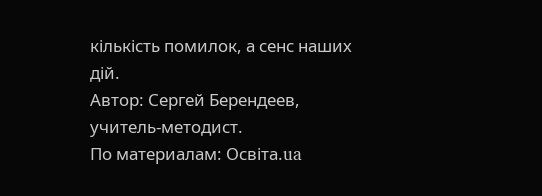кількість помилок, а сенс наших дій.
Автор: Сергей Берендеев, учитель-методист.
По материалам: Освіта.ua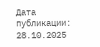Дата публикации: 28.10.2025